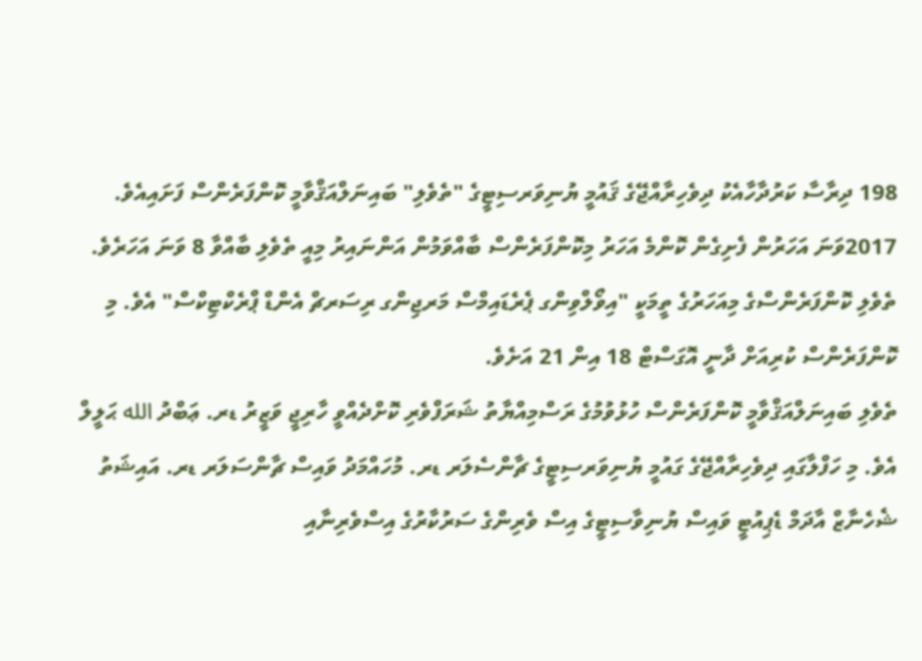198 ދިރާސާ ކަރުދާހާއެކު ދިވެހިރާއްޖޭގެ ޤައުމީ ޔުނިވަރސިޓީގެ "ތެވެލި" ބައިނަލްއަޤްވާމީ ކޮންފަރެންސް ފަށައިއެވެ. 2017ވަނަ އަހަރުން ފެށިގެން ކޮންމެ އަހަރު މިކޮންފަރެންސް ބާއްވަމުން އަންނައިރު މިއީ ތެވެލި ބާއްވާ 8 ވަނަ އަހަރެވެ.
ތެވެލި ކޮންފަރެންސްގެ މިއަހަރުގެ ތީމަކީ "އިވޯލްވިންގ ޕެރެޑައިމްސް މަރޖިންގ ރިސަރޗް އެންޑް ޕްރެކްޓިކްސް" އެވެ. މި ކޮންފަރެންސް ކުރިއަށް ދާނީ އޮގަސްޓް 18 އިން 21 އަށެވެ.
ތެވެލި ބައިނަލްއަޤްވާމީ ކޮންފަރެންސް ހުޅުވުމުގެ ރަސްމިއްޔާތު ޝަރަފްވެރި ކޮށްދެއްވީ ހާރިޖީ ވަޒީރު ޑރ. ޢަބްދު الله ޙަލީލް އެވެ. މި ހަފްލާގައި ދިވެހިރާއްޖޭގެ ގައުމީ ޔުނިވަރސިޓީގެ ޗާންސެލަރ ޑރ. މުހައްމަދު ވައިސް ޗާންސަލަރ ޑރ. އައިޝަތު ޝެހެނާޒް އާދަމް ޑެޕިއުޓީ ވައިސް ޔުނިވާސިޓީގެ އިސް ވެރިންގެ ސަރުކާރުގެ އިސްވެރިނާއި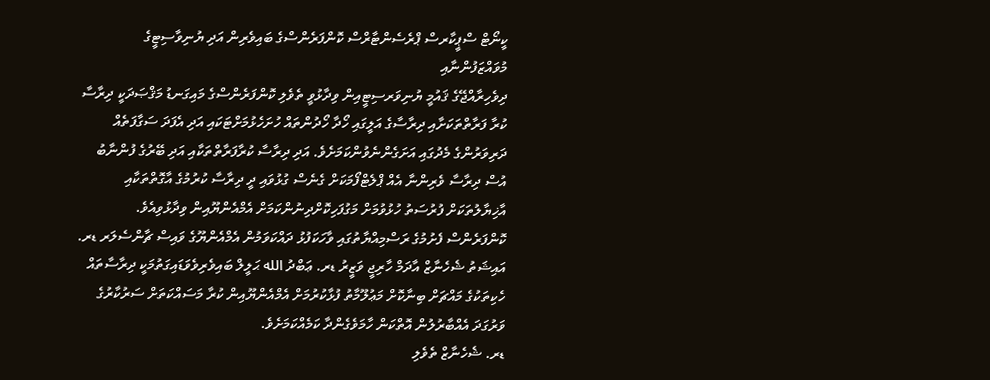ކީނޯޓް ސްޕީކާރސް ޕްރެސެންޓާރްސް ކޮންފަރެންސްގެ ބައިވެރިން އަދި ޔުނިވާސިޓީގެ މުވައްޒަފުންނާއި
ދިވެހިރާއްޖޭގެ ޤައުމީ ޔުނިވަރސިޓީއިން ވިދާޅުވީ ތެވެލި ކޮންފަރެންސްގެ މައިގަނޑު މަޤްޞަދަކީ ދިރާސާ ކުރާ ފަރާތްތަކަށާއި ދިރާސާގެ އަލީގައި ހޯދާ ހޯދުންތައް ހުށަހެޅުމަށްޓަކައި އަދި އެފަދަ ސަގާފަތެއް ދަރިވަރުންގެ މެދުގައި އަށަގެންނެވުންކަމަށެވެ. އަދި ދިރާސާ ކުރާފަރާތްތަކާއި އަދި ބޭރުގެ ފުންނާބު އުސް ދިރާސާ ވެރިންނާ އެއް ޕްލެޓްފޯމަކަށް ގެނެސް ގުޅުވައި ދީ ދިރާސާ ކުރުމުގެ އާގޮތްތަކާއި އާޚިޔާލުތަކަށް ފުރުސަތު ހުޅުވުމަށް މަގުފަހިކޮށްދިނުންކަމަށް އެމްއެންޔޫއިން ވިދާޅުވިއެވެ.
ކޮންފަރެންސް ފެށުމުގެ ރަސްމިއްޔާތުގައި ވާހަކަފުޅު ދައްކަވަމުން އެމްއެންޔޫގެ ވައިސް ޗާންސެލަރ ޑރ. އައިޝަތު ޝެހެނާޒް އާދަމް ހާރިޖީ ވަޒީރު ޑރ. ޢަބްދު الله ޙަލީލް ބައިވެރިވެވަޑައިގަތުމަކީ ދިރާސާތައް ހެކިތަކުގެ މައްޗަށް ބިނާކޮށް މަޢުލޫމާތު ފުޅާކުރުމަށް އެމްއެންޔޫއިން ކުރާ މަސައްކަތަށް ސަރުކާރުގެ ވަރުގަދަ އެއްބާރުލުން އޮތްކަން ހާމަވެގެންދާ ކަމެއްކަމަށެވެ.
ޑރ. ޝެހެނާޒް ތެވެލި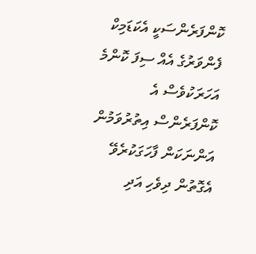ކޮންފަރެންސަކީ އެކަޑަމިކް ފެންވަރުގެ އެއް ސިފަ ކޮންމެ އަހަރަކުވެސް އެ ކޮންފަރެންސް އިތުރުވަމުން އަންނަކަން ފާހަގަކުރެވޭ އެގޮތުން ދިވެހި އަދި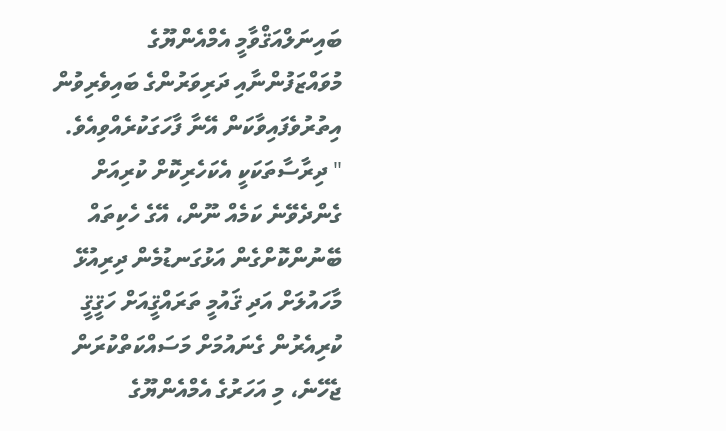ބައިނަލްއަޤްވާމީ އެމްއެންޔޫގެ މުވައްޒަފުންނާއި ދަރިވަރުންގެ ބައިވެރިވުން އިތުރުވެފައިވާކަން އޭނާ ފާހަގަކުރެއްވިއެވެ.
" ދިރާސާތަކަކީ އެކަހެރިކޮށް ކުރިއަށް ގެންދެވޭނެ ކަމެއް ނޫން، އޭގެ ހެކިތައް ބޭނުންކޮށްގެން އަޅުގަނޑުމެން ދިރިއުޅޭ މާހައުލަށް އަދި ޤައުމީ ތަރައްޤީއަށް ހަޤީޤީ ކުރިއެރުން ގެނައުމަށް މަސައްކަތްކުރަން ޖެހޭނެ، މި އަހަރުގެ އެމްއެންޔޫގެ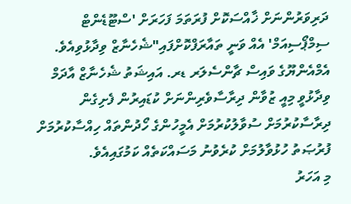ދަރިވަރުންނަށް ޚާއްސަކޮށް ފުރަތަމަ ފަހަރަށް 'ސްޓޫޑެންޓް ސިމްޕޯސިއަމް' އެއް ވަނީ ތައާރަފްކޮށްފައި"ޝެހެނާޒް ވިދާޅުވިއެވެ.
އެމްއެންޔޫގެ ވައިސް ޗާންސެލަރ ޑރ. އައިޝަތު ޝެހެނާޒް އާދަމް ވިދާޅުވީ މިއީ ޒުވާން ދިރާސާވެރިންނަށް ކުޑައިރުން ފެށިގެން ދިރާސާކުރުމަށް ސުވާލުކުރުމަށް އެމީހުންގެ ހޯދުންތައް ހިއްސާކުރުމަށް ފުރުޞަތު ހުޅުވާލުމަށް ކުރެވުނު މަސައްކަތެއް ކަމުގައިއެވެ.
މި އަހަރު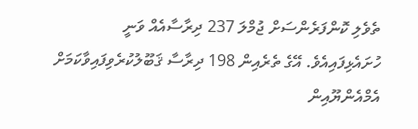ތެވެލި ކޮންފަރެންސަށް ޖުމްލަ 237 ދިރާސާއެއް ވަނީ ހުށައެޅިފައިއެވެ. އޭގެ ތެރެއިން 198 ދިރާސާ ޤަބޫލުކުރެވިފައިވާކަމަށް އެމްއެންޔޫއިން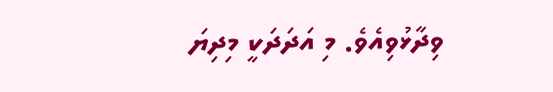ވިދާޅުވިއެވެ. މި އަދަދަކީ މިދިޔަ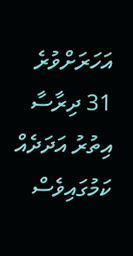އަހަރަށްވުރެ 31 ދިރާސާ އިތުރު އަދަދެއް ކަމުގައިވެސް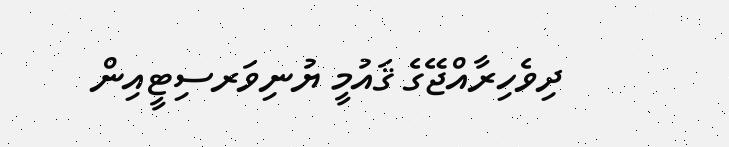ދިވެހިރާއްޖޭގެ ޤައުމީ ޔުނިވަރސިޓީއިން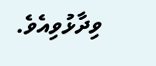ވިދާޅުވިއެވެ.